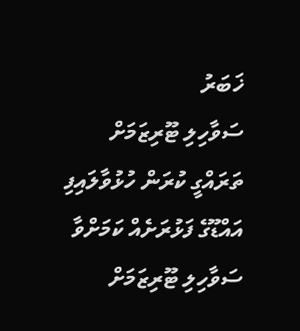ޚަބަރު
ސަވާހިލި ޓޫރިޒަމަށް ތަރައްގީ ކުރަން ހުޅުވާލައިފި
އައްޑޫގެ ފަޅުރަށެއް ކަމަށްވާ ސަވާހިލި ޓޫރިޒަމަށް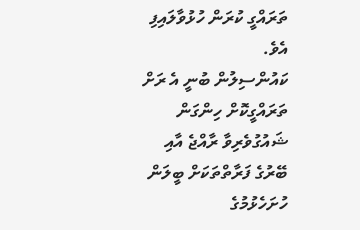ތަރައްގީ ކުރަން ހުޅުވާލައިފި އެވެ.
ކައުންސިލުން ބުނީ އެ ރަށް ތަރައްގީކޮށް ހިންގަން ޝައުގުވެރިވާ ރާއްޖެ އާއި ބޭރުގެ ފަރާތްތަކަށް ބީލަން ހުށަހެޅުމުގެ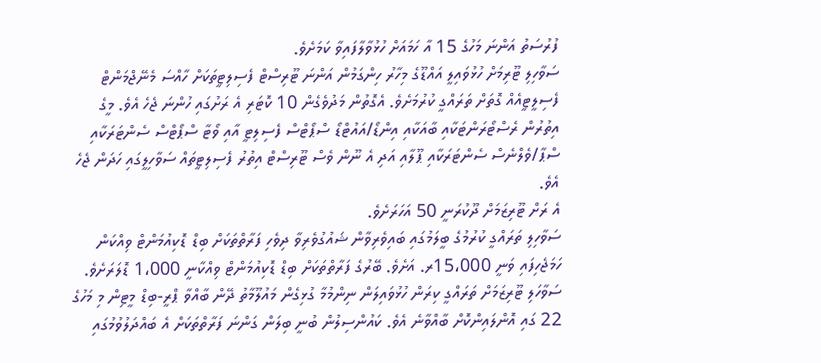ފުރުސަތު އަންނަ މަހުގެ 15 އާ ހަމައަށް ހުޅުވާލާފައިވާ ކަމަށެވެ.
ސަވާހިލި ޓޫރިމަށް ހުޅުވައިލީ އައްޑޫގެ މިހާރު ހިންގަމުން އަންނަ ޓޫރިސްޓް ފެސިލިޓީތަކަށް ހާއްސަ މެނޭޖްމަންޓް ފެސިލީޓީއެއް ގޮތަށް ތަރައްގީ ކުރުމަށެވެ. އެގޮތުން މަދުވެގެން 10 ކޮޓަރި އެ ރަށުގައި ހުންނަ ޖެހެ އެވެ. މީގެ އިތުރުން ރެސްޓޯރަންޓަކާއި ބާއަކާއި އިންޑޯ/އައުޓްޑޯ ސްޕޯޓްސް ފެސިލިޓީ އާއި ވޯޓާ ސްޕޯޓްސް ސެންޓަރަކާއި ސްޕާ/ވެލްނެސް ސެންޓަރަކާއި ޕޫލާއި އަދި އެ ނޫން ވެސް ޓޫރިސްޓް އިތުރު ފެސިލިޓީތައް ސަވާހިލީގައި ހަދަން ޖެހެ އެވެ.
އެ ރަށް ޓޫރިޒަމަށް ދޫކުރަނީ 50 އަހަރަށެވެ.
ސަވާހިލި ތަރައްގީ ކުރުމުގެ ބީލަމުގައި ބައިވެރިވާން ޝައުގުވެރިވާ ދިވެހި ފަރާތްތަކަށް ބިޑް ޑޮކިއުމަންޓް ވިއްކަން ހަމަޖެހިފައި ވަނީ 15،000ރ. އަށެވެ. ބޭރުގެ ފަރާތްތަކަށް ބިޑް ޑޮކިއުމަންޓް ވިއްކާނީ 1،000 ޑޮލަރަށެވެ.
ސަވާހަލި ޓޫރިޒަމަށް ތަރައްގީ ކިރަން ހުޅުވައިލަން ނިންމުމާ ގުޅިގެން މައުލޫމާތު ދޭން ބާއްވާ ޕްރީ-ބިޑް މީޓިން މި މަހުގެ 22 ގައި އޮންލައިންކޮށް ބާއްވާނެ އެވެ. ކައުންސިލުން ބުނީ ބިލަން ގަންނަ ފަރާތްތަކަށް އެ ބައްދަލުވުމުގައި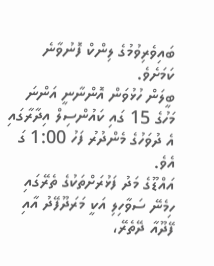ބައިވެރިވުމުގެ ލިންކް ފޮނުވާނެ ކަމަށެވެ.
ބީލަން ހުޅުވަން އޮންނާނީ އަންނަ މަހުގެ 15 ގައި ކައުންސިލް އިދާރާގައި އެ ދުވަހުގެ މެންދުރު ފަހު 1:00 ގަ އެވެ.
އައްޑޫގެ މަދު ފަޅުރަށްތަކުގެ ތެރޭގައި ހިމެނޭ ސަވާހިލި އަކީ މަރަދޫފޭދު އާއި ފޭދޫއާ ދޭތެރޭ،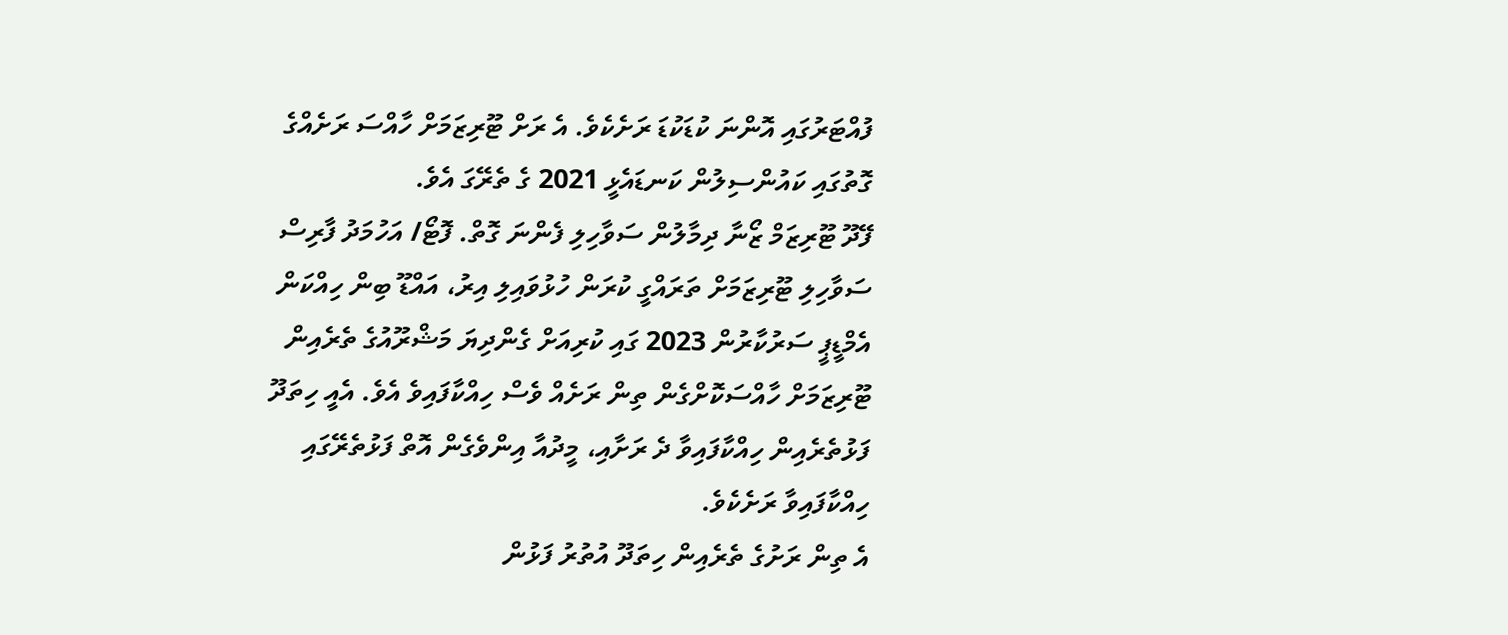ފުއްޓަރުގައި އޮންނަ ކުޑަކުޑަ ރަށެކެވެ. އެ ރަށް ޓޫރިޒަމަށް ހާއްސަ ރަށެއްގެ ގޮތުގައި ކައުންސިލުން ކަނޑައެޅީ 2021 ގެ ތެރޭގަ އެވެ.
ފޭދޫ ޓޫރިޒަމް ޒޯނާ ދިމާލުން ސަވާހިލި ފެންނަ ގޮތް. ފޮޓޯ/ އަހުމަދު ފާރިސް
ސަވާހިލި ޓޫރިޒަމަށް ތަރައްގީ ކުރަން ހުޅުވައިލި އިރު، އައްޑޫ ބިން ހިއްކަން އެމްޑީޕީ ސަރުކާރުން 2023 ގައި ކުރިއަށް ގެންދިޔަ މަޝްރޫއުގެ ތެރެއިން ޓޫރިޒަމަށް ހާއްސަކޮށްގެން ތިން ރަށެއް ވެސް ހިއްކާފައިވެ އެވެ. އެއީ ހިތަދޫ ފަޅުތެރެއިން ހިއްކާފައިވާ ދެ ރަށާއި، މީދުއާ އިންވެގެން އޮތް ފަޅުތެރޭގައި ހިއްކާފައިވާ ރަށެކެވެ.
އެ ތިން ރަށުގެ ތެރެއިން ހިތަދޫ އުތުރު ފަޅުން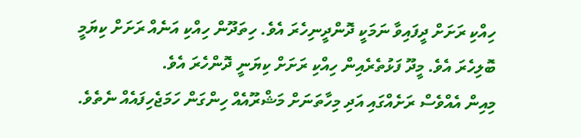ހިއްކި ރަށަށް ދީފައިވާ ނަމަކީ ދޮންދީނިހެރަ އެވެ. ހިތަދޫން ހިއްކި އަނެއް ރަށަށް ކިޔަމީ ބޮލިހެރަ އެވެ. މީދޫ ފަޅުތެރެއިން ހިއްކި ރަށަށް ކިޔަނީ ދޮންހެރަ އެވެ.
މިއިން އެއްވެސް ރަށެއްގައި އަދި މިހާތަނަށް މަޝްރޫއެއް ހިންގަން ހަމަޖެހިފައެއް ނެތެވެ.